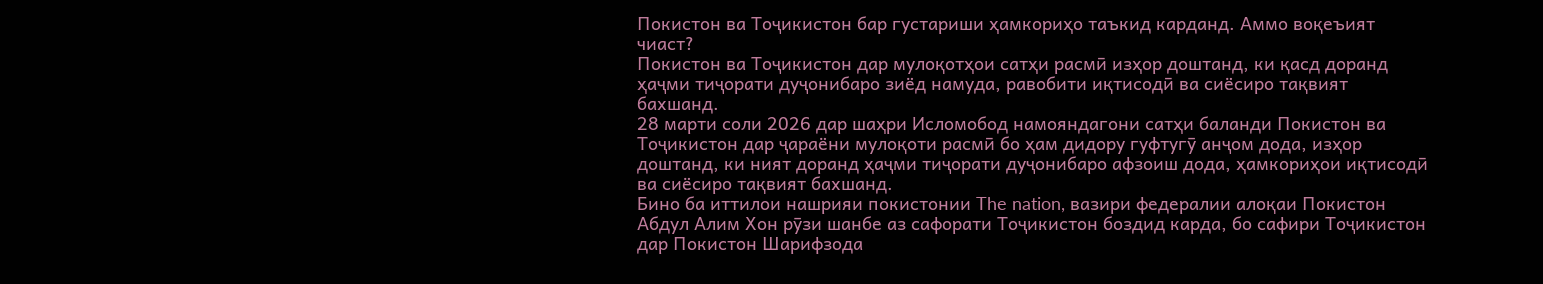Покистон ва Тоҷикистон бар густариши ҳамкориҳо таъкид карданд. Аммо воқеъият чиаст?
Покистон ва Тоҷикистон дар мулоқотҳои сатҳи расмӣ изҳор доштанд, ки қасд доранд ҳаҷми тиҷорати дуҷонибаро зиёд намуда, равобити иқтисодӣ ва сиёсиро тақвият бахшанд.
28 марти соли 2026 дар шаҳри Исломобод намояндагони сатҳи баланди Покистон ва Тоҷикистон дар ҷараёни мулоқоти расмӣ бо ҳам дидору гуфтугӯ анҷом дода, изҳор доштанд, ки ният доранд ҳаҷми тиҷорати дуҷонибаро афзоиш дода, ҳамкориҳои иқтисодӣ ва сиёсиро тақвият бахшанд.
Бино ба иттилои нашрияи покистонии The nation, вазири федералии алоқаи Покистон Абдул Алим Хон рӯзи шанбе аз сафорати Тоҷикистон боздид карда, бо сафири Тоҷикистон дар Покистон Шарифзода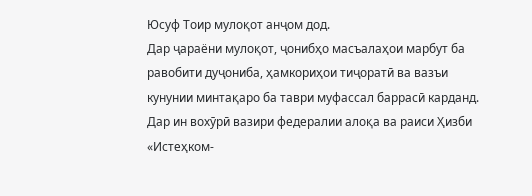Юсуф Тоир мулоқот анҷом дод.
Дар ҷараёни мулоқот, ҷонибҳо масъалаҳои марбут ба равобити дуҷониба, ҳамкориҳои тиҷоратӣ ва вазъи кунунии минтақаро ба таври муфассал баррасӣ карданд.
Дар ин вохӯрӣ вазири федералии алоқа ва раиси Ҳизби «Истеҳком-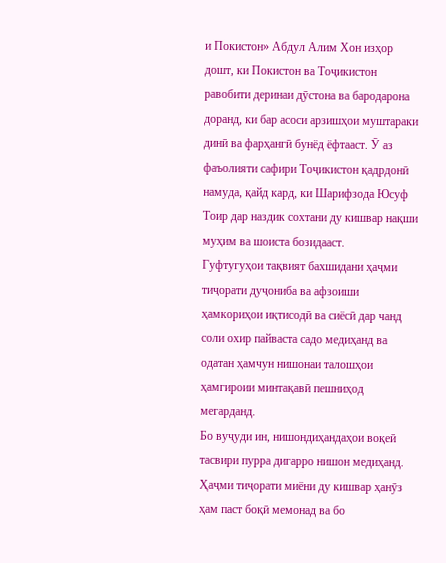и Покистон» Абдул Алим Хон изҳор дошт, ки Покистон ва Тоҷикистон равобити деринаи дӯстона ва бародарона доранд, ки бар асоси арзишҳои муштараки динӣ ва фарҳангӣ бунёд ёфтааст. Ӯ аз фаъолияти сафири Тоҷикистон қадрдонӣ намуда, қайд кард, ки Шарифзода Юсуф Тоир дар наздик сохтани ду кишвар нақши муҳим ва шоиста бозидааст.
Гуфтугуҳои тақвият бахшидани ҳаҷми тиҷорати дуҷониба ва афзоиши ҳамкориҳои иқтисодӣ ва сиёсӣ дар чанд соли охир пайваста садо медиҳанд ва одатан ҳамчун нишонаи талошҳои ҳамгироии минтақавӣ пешниҳод мегарданд.
Бо вуҷуди ин, нишондиҳандаҳои воқеӣ тасвири пурра дигарро нишон медиҳанд. Ҳаҷми тиҷорати миёни ду кишвар ҳанӯз ҳам паст боқӣ мемонад ва бо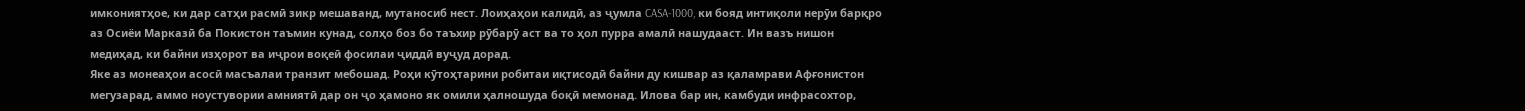имкониятҳое, ки дар сатҳи расмӣ зикр мешаванд, мутаносиб нест. Лоиҳаҳои калидӣ, аз ҷумла CASA-1000, ки бояд интиқоли нерӯи барқро аз Осиёи Марказӣ ба Покистон таъмин кунад, солҳо боз бо таъхир рӯбарӯ аст ва то ҳол пурра амалӣ нашудааст. Ин вазъ нишон медиҳад, ки байни изҳорот ва иҷрои воқеӣ фосилаи ҷиддӣ вуҷуд дорад.
Яке аз монеаҳои асосӣ масъалаи транзит мебошад. Роҳи кӯтоҳтарини робитаи иқтисодӣ байни ду кишвар аз қаламрави Афғонистон мегузарад, аммо ноустувории амниятӣ дар он ҷо ҳамоно як омили ҳалношуда боқӣ мемонад. Илова бар ин, камбуди инфрасохтор,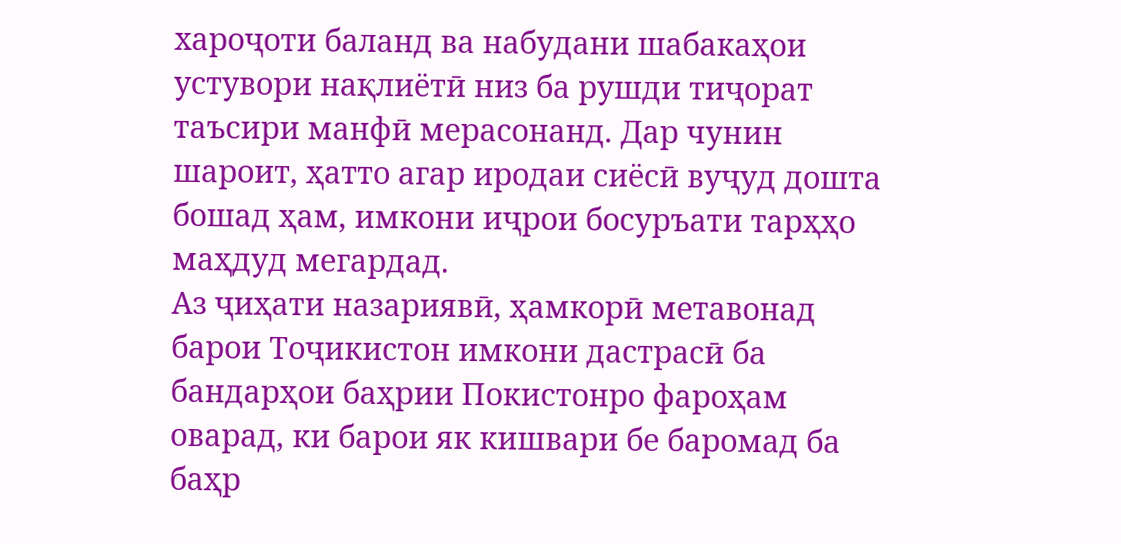хароҷоти баланд ва набудани шабакаҳои устувори нақлиётӣ низ ба рушди тиҷорат таъсири манфӣ мерасонанд. Дар чунин шароит, ҳатто агар иродаи сиёсӣ вуҷуд дошта бошад ҳам, имкони иҷрои босуръати тарҳҳо маҳдуд мегардад.
Аз ҷиҳати назариявӣ, ҳамкорӣ метавонад барои Тоҷикистон имкони дастрасӣ ба бандарҳои баҳрии Покистонро фароҳам оварад, ки барои як кишвари бе баромад ба баҳр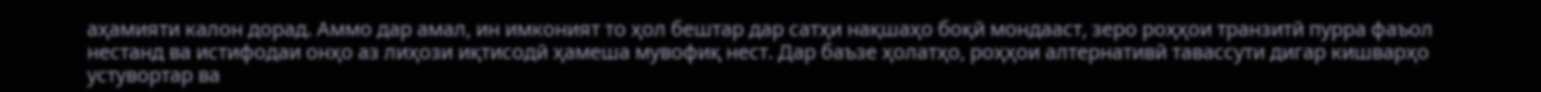аҳамияти калон дорад. Аммо дар амал, ин имконият то ҳол бештар дар сатҳи нақшаҳо боқӣ мондааст, зеро роҳҳои транзитӣ пурра фаъол нестанд ва истифодаи онҳо аз лиҳози иқтисодӣ ҳамеша мувофиқ нест. Дар баъзе ҳолатҳо, роҳҳои алтернативӣ тавассути дигар кишварҳо устувортар ва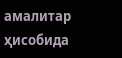амалитар ҳисобида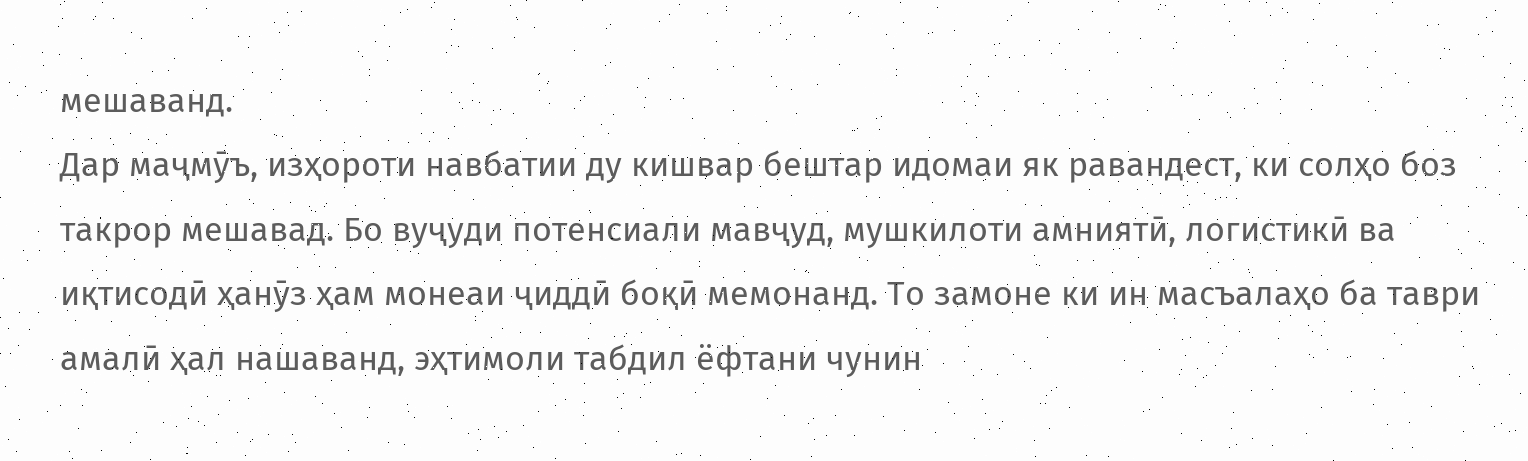мешаванд.
Дар маҷмӯъ, изҳороти навбатии ду кишвар бештар идомаи як равандест, ки солҳо боз такрор мешавад. Бо вуҷуди потенсиали мавҷуд, мушкилоти амниятӣ, логистикӣ ва иқтисодӣ ҳанӯз ҳам монеаи ҷиддӣ боқӣ мемонанд. То замоне ки ин масъалаҳо ба таври амалӣ ҳал нашаванд, эҳтимоли табдил ёфтани чунин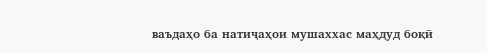ваъдаҳо ба натиҷаҳои мушаххас маҳдуд боқӣ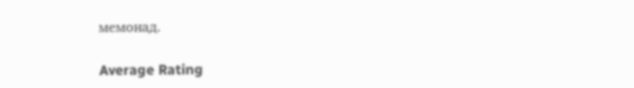мемонад.

Average Rating